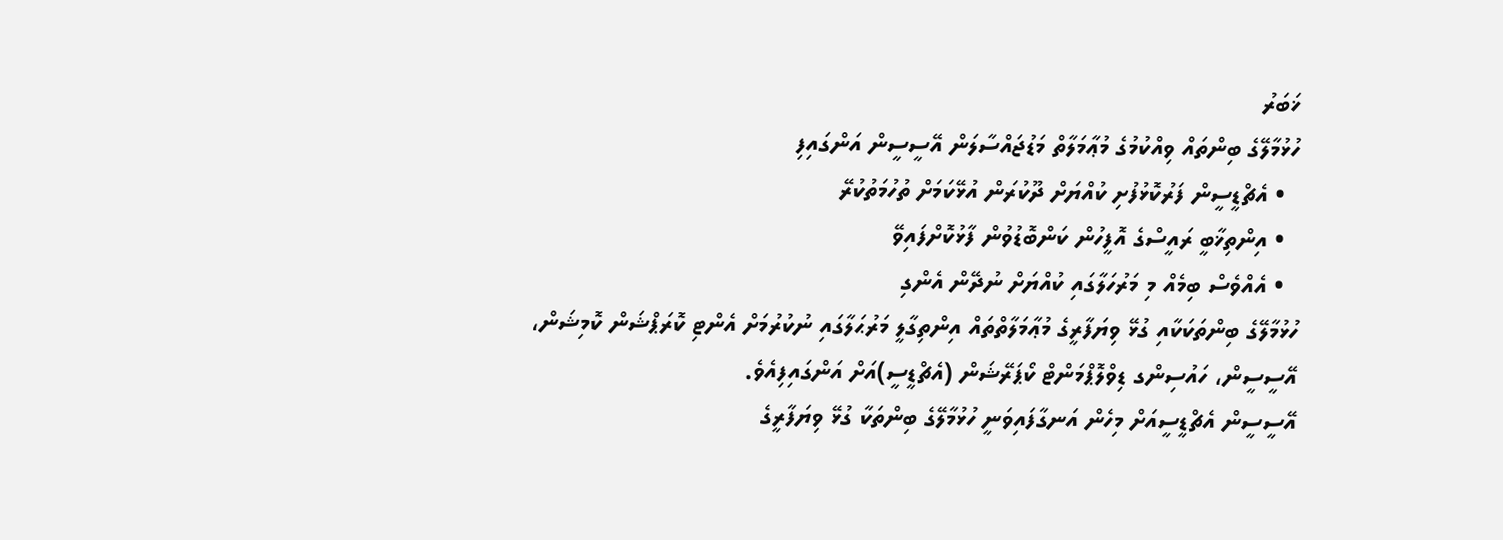ޚަބަރު
ހުޅުމާލޭގެ ބިންތައް ވިއްކުމުގެ މުޢާމަލާތް މަޑުޖައްސާލަން އޭސީސީން އަންގައިފި
  • އެޗްޑީސީން ފަރުކޮޅުފުށި ކުއްޔަށް ދޫކުރަން އުޅޭކަމަށް ތުހުމަތުކުރޭ
  • އިންތިޚާބީ ރައީސްގެ އޮފީހުން ކަންބޮޑުވުން ފާޅުކޮށްފައިވޭ
  • އެއްވެސް ބިމެއް މި މަރުހަލާގައި ކުއްޔަށް ނުދޭން އެންގި
ހުޅުމާލޭގެ ބިންތަކަކާއި ގުޅޭ ވިޔަފާރީގެ މުޢާމަލާތްތައް އިންތިގާލީ މަރުޙަލާގައި ނުކުރުމަށް އެންޓި ކޮރަޕްޝަން ކޮމިޝަން، އޭސީސީން، ހައުސިންގ ޑިވްލޮޕްމަންޓް ކޯޕަރޭޝަން (އެޗްޑީސީ)އަށް އަންގައިފިއެވެ.
އޭސީސީން އެޗްޑީސީއަށް މިހެން އަނގާފައިވަނީ ހުޅުމާލޭގެ ބިންތަކާ ގުޅޭ ވިޔަފާރީގެ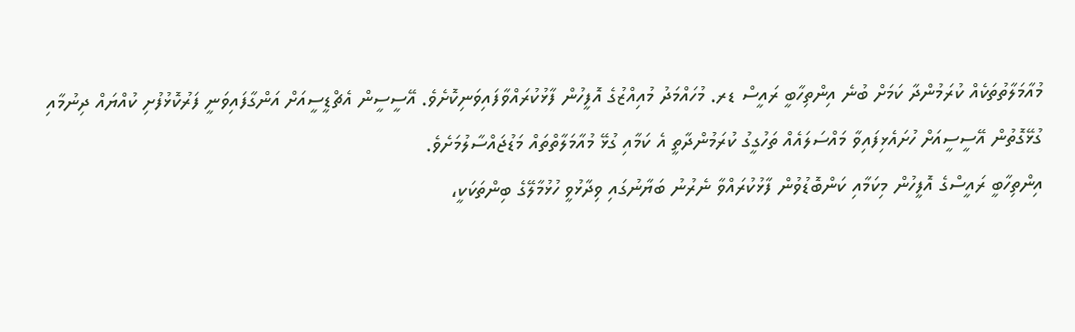މުއާމަލާތުތަކެއް ކުރަމުންދާ ކަމަށް ބުނެ އިންތިހާބީ ރައީސް ޑރ. މުހައްމަދު މުއިއްޒުގެ އޮފީހުން ފާޅުކުރައްވާފައިވަނިކޮށެވެ. އޭސީސީން އެޗްޑީސީއަށް އަންގާފައިވަނީ ފަރުކޮޅުފުށި ކުއްޔައް ދިނުމާއި ގުޅޭގޮތުން އޭސީސީއަށް ހުށައެޅިފައިވާ މައްސަލައެއް ތަހުގީގު ކުރަމުންދާތީ އެ ކަމާއި ގުޅޭ މުއާމަލާތްތައް މަޑުޖައްސާލުމަށެވެ.
އިންތިހާބީ ރައީސްގެ އޮފީހުން މިކަމާއި ކަންބޮޑުވުން ފާޅުކުރައްވާ ނެރުނު ބަޔާނުގައި ވިދާޅުވީ ހުޅުމާލޭގެ ބިންތަކަކީ،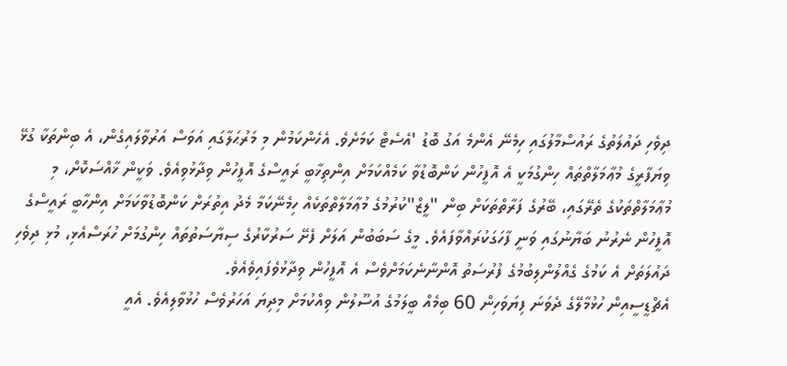ދިވެހި ދައުލަތުގެ ރައުސްމާލުގައި ހިމެނޭ އެންމެ އަގު ބޮޑު 'އެސެޓް ކަމަށެވެ. އެހެންކަމުން މި މަރުޙަލާގައި އަވަސް އަރުވާލައިގެން، އެ ބިންތަކާ ގުޅޭ ވިޔަފާރީގެ މުޢާމަލާތްތައް ހިންގުމަކީ އެ އޮފީހުން ކަންބޮޑުވާ ކަމެއްކަމަށް އިންތިޚާބީ ރައީސްގެ އޮފީހުން ވިދާޅުވިއެވެ. ވަކީން ޚާއްސަކޮށް، މި މުޢާމަލާތްތަކުގެ ތެރޭގައި، ބޭރުގެ ފަރާތްތަކަށް ބިން "ލީޒް"ކުރުމުގެ މުޢާމަލާތްތަކެއް ހިމެނޭކަމާ މެދު އިތުރަށް ކަންބޮޑުވާކަމަށް އިންހާބީ ރައީސްގެ އޮފީހުން ނެރުނު ބަޔާނުގައި ވަނީ ފާހަގަކުރައްވާފައެވެ. މީގެ ސަބަބުން އަލަށް ފެށޭ ސަރުކާރުގެ ސިޔާސަތުތައް ހިންގުމަށް ހުރަސްއެޅި، މުޅި ދިވެހި ދައުލަތަށް އެ ކަމުގެ ގެއްލުންލިބުމުގެ ފުރުސަތު އޮންނާނެކަމަށްވެސް އެ އޮފީހުން ވިދާޅުވެފައިވެއެވެ.
އެޗްޑީސީއިން ހުޅުމާލޭގެ ދެވަނަ ފިޔަވަހިން 60 ބިމެއް ބީލަމުގެ އުސޫލުން ވިއްކުމަށް މިދިޔަ އަހަރުވެސް ހުޅުވާލިއެވެ. އެއީ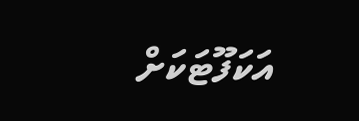އަކަފޫޓަކަށް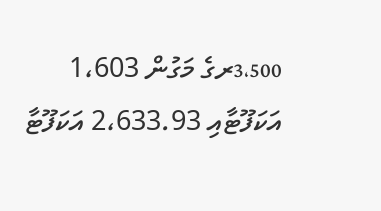3،500ރގެ މަގުން 1،603 އަކަފޫޓާއި 2،633.93 އަކަފޫޓާ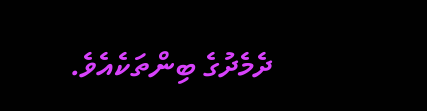ދެމެދުގެ ބިންތަކެއެވެ.